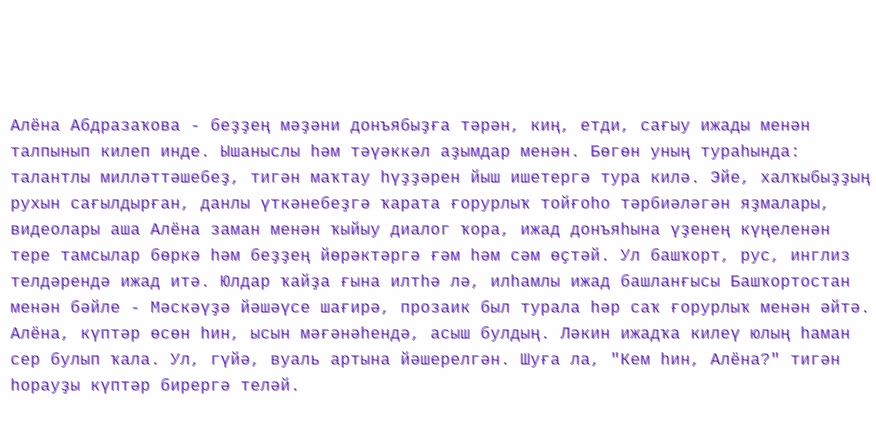Алёна Абдразаҡова - беҙҙең мәҙәни донъябыҙға тәрән, киң, етди, сағыу ижады менән талпынып килеп инде. Ышаныслы һәм тәүәккәл аҙымдар менән. Бөгөн уның тураһында: талантлы милләттәшебеҙ, тигән маҡтау һүҙҙәрен йыш ишетергә тура килә. Эйе, халҡыбыҙҙың рухын сағылдырған, данлы үткәнебеҙгә ҡарата ғорурлыҡ тойғоһо тәрбиәләгән яҙмалары, видеолары аша Алёна заман менән ҡыйыу диалог ҡора, ижад донъяһына үҙенең күңеленән тере тамсылар бөркә һәм беҙҙең йөрәктәргә ғәм һәм сәм өҫтәй. Ул башҡорт, рус, инглиз телдәрендә ижад итә. Юлдар ҡайҙа ғына илтһә лә, илһамлы ижад башланғысы Башҡортостан менән бәйле - Мәскәүҙә йәшәүсе шағирә, прозаик был турала һәр саҡ ғорурлыҡ менән әйтә.
Алёна, күптәр өсөн һин, ысын мәғәнәһендә, асыш булдың. Ләкин ижадҡа килеү юлың һаман сер булып ҡала. Ул, гүйә, вуаль артына йәшерелгән. Шуға ла, "Кем һин, Алёна?" тигән һорауҙы күптәр бирергә теләй.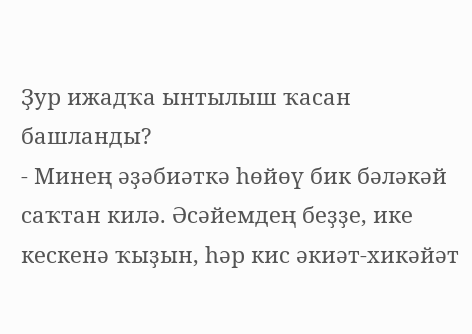Ҙур ижадҡа ынтылыш ҡасан башланды?
- Минең әҙәбиәткә һөйөү бик бәләкәй саҡтан килә. Әсәйемдең беҙҙе, ике кескенә ҡыҙын, һәр кис әкиәт-хикәйәт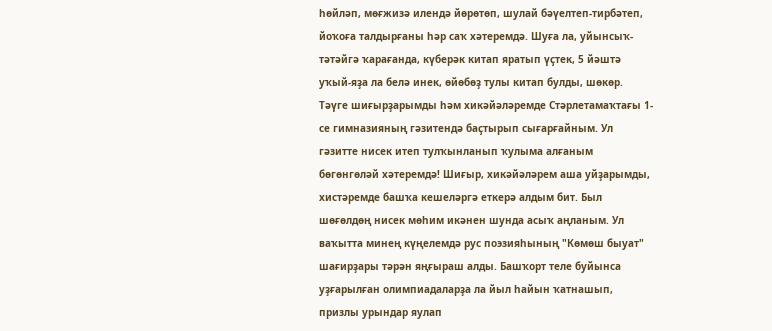һөйләп, мөғжизә илендә йөрөтөп, шулай бәүелтеп-тирбәтеп, йоҡоға талдырғаны һәр саҡ хәтеремдә. Шуға ла, уйынсыҡ-тәтәйгә ҡарағанда, күберәк китап яратып үҫтек, 5 йәштә уҡый-яҙа ла белә инек, өйөбөҙ тулы китап булды, шөкөр.
Тәүге шиғырҙарымды һәм хикәйәләремде Стәрлетамаҡтағы 1-се гимназияның гәзитендә баҫтырып сығарғайным. Ул гәзитте нисек итеп тулҡынланып ҡулыма алғаным бөгөнгөләй хәтеремдә! Шиғыр, хикәйәләрем аша уйҙарымды, хистәремде башҡа кешеләргә еткерә алдым бит. Был шөғөлдөң нисек мөһим икәнен шунда асыҡ аңланым. Ул ваҡытта минең күңелемдә рус поэзияһының "Көмөш быуат" шағирҙары тәрән яңғыраш алды. Башҡорт теле буйынса уҙғарылған олимпиадаларҙа ла йыл һайын ҡатнашып, призлы урындар яулап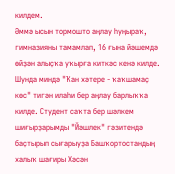килдем.
Әммә ысын тормошто аңлау һуңыраҡ, гимназияны тамамлап, 16 ғына йәшемдә өйҙән алыҫҡа уҡырға киткәс кенә килде. Шунда миндә "Ҡан хәтере - ҡаҡшамаҫ көс" тигән илаһи бер аңлау барлыҡҡа килде. Студент саҡта бер шәлкем шиғырҙарымды "Йәшлек" гәзитендә баҫтырып сығарыуҙа Башҡортостандың халыҡ шағиры Хәсән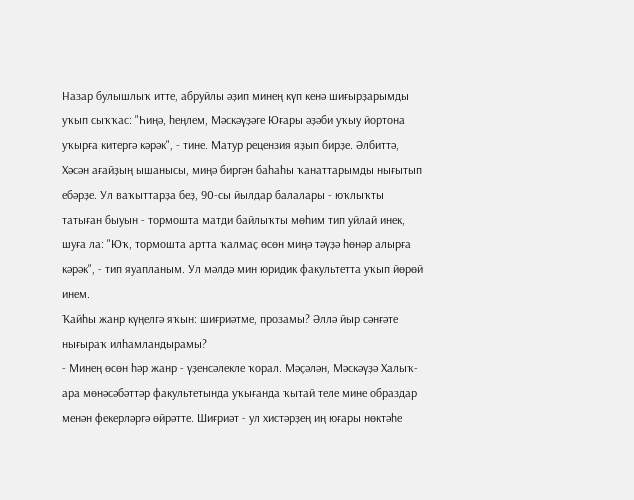Назар булышлыҡ итте, абруйлы әҙип минең күп кенә шиғырҙарымды уҡып сыҡҡас: "Һиңә, һеңлем, Мәскәүҙәге Юғары әҙәби уҡыу йортона уҡырға китергә кәрәк", - тине. Матур рецензия яҙып бирҙе. Әлбиттә, Хәсән ағайҙың ышанысы, миңә биргән баһаһы ҡанаттарымды нығытып ебәрҙе. Ул ваҡыттарҙа беҙ, 90-сы йылдар балалары - юҡлыҡты татыған быуын - тормошта матди байлыҡты мөһим тип уйлай инек, шуға ла: "Юҡ, тормошта артта ҡалмаҫ өсөн миңә тәүҙә һөнәр алырға кәрәк", - тип яуапланым. Ул мәлдә мин юридик факультетта уҡып йөрөй инем.
Ҡайһы жанр күңелгә яҡын: шиғриәтме, прозамы? Әллә йыр сәнғәте нығыраҡ илһамландырамы?
- Минең өсөн һәр жанр - үҙенсәлекле ҡорал. Мәҫәлән, Мәскәүҙә Халыҡ-ара мөнәсәбәттәр факультетында уҡығанда ҡытай теле мине образдар менән фекерләргә өйрәтте. Шиғриәт - ул хистәрҙең иң юғары нөктәһе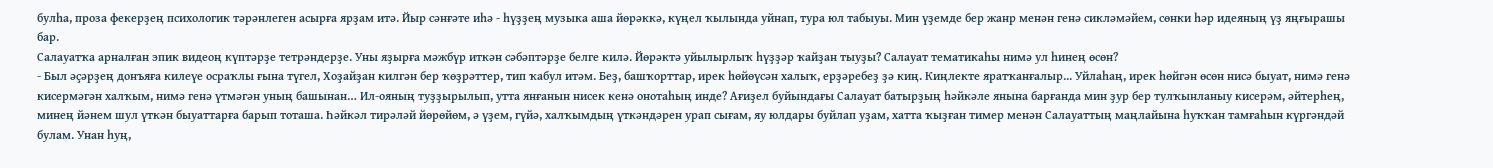булһа, проза фекерҙең психологик тәрәнлеген асырға ярҙам итә. Йыр сәнғәте иһә - һүҙҙең музыка аша йөрәккә, күңел ҡылында уйнап, тура юл табыуы. Мин үҙемде бер жанр менән генә сикләмәйем, сөнки һәр идеяның үҙ яңғырашы бар.
Салауатҡа арналған эпик видеоң күптәрҙе тетрәндерҙе. Уны яҙырға мәжбүр иткән сәбәптәрҙе белге килә. Йөрәктә уйылырлыҡ һүҙҙәр ҡайҙан тыуҙы? Салауат тематикаһы нимә ул һинең өсөн?
- Был әҫәрҙең донъяға килеүе осраҡлы ғына түгел, Хоҙайҙан килгән бер ҡөҙрәттер, тип ҡабул итәм. Беҙ, башҡорттар, ирек һөйөүсән халыҡ, ерҙәребеҙ ҙә киң. Киңлекте яратҡанғалыр... Уйлаһаң, ирек һөйгән өсөн нисә быуат, нимә генә кисермәгән халҡым, нимә генә үтмәгән уның башынан… Ил-ояның туҙҙырылып, утта янғанын нисек кенә онотаһың инде? Ағиҙел буйындағы Салауат батырҙың һәйкәле янына барғанда мин ҙур бер тулҡынланыу кисерәм, әйтерһең, минең йәнем шул үткән быуаттарға барып тоташа. Һәйкәл тирәләй йөрөйөм, ә үҙем, гүйә, халҡымдың үткәндәрен урап сығам, яу юлдары буйлап уҙам, хатта ҡыҙған тимер менән Салауаттың маңлайына һуҡҡан тамғаһын күргәндәй булам. Унан һуң,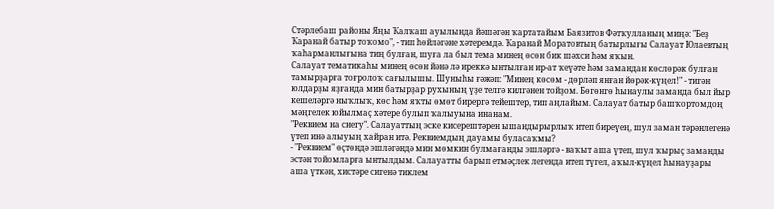Стәрлебаш районы Яңы Ҡалҡаш ауылында йәшәгән ҡартатайым Баязитов Фәтҡулланың миңә: "Беҙ Ҡаранай батыр тоҡомо", - тип һөйләгәне хәтеремдә. Ҡаранай Моратовтың батырлығы Салауат Юлаевтың ҡаһарманлығына тиң булған, шуға ла был тема минең өсөн бик шәхси һәм яҡын.
Салауат тематикаһы минең өсөн йәнә лә иреккә ынтылған ир-ат ҡеүәте һәм замандан көслөрәк булған тамырҙарға тоғролоҡ сағылышы. Шуныһы ғәжәп: "Минең көсөм - дөрләп янған йөрәк-күңел!" - тигән юлдарҙы яҙғанда мин батырҙар рухының үҙе телгә килгәнен тойҙом. Бөгөнгө һынаулы заманда был йыр кешеләргә ныҡлыҡ, көс һәм яҡты өмөт бирергә тейештер, тип аңлайым. Салауат батыр башҡортомдоң мәңгелек юйылмаҫ хәтере булып ҡалыуына инанам.
"Реквием на снегу". Салауаттың эске кисерештәрен ышандырырлыҡ итеп биреүең, шул заман тәрәнлегенә үтеп инә алыуың хайран итә. Реквиемдың дауамы буласаҡмы?
- "Реквием" өҫтөндә эшләгәндә мин мөмкин булмағанды эшләргә - ваҡыт аша үтеп, шул ҡырыҫ заманды эстән тойомларға ынтылдым. Салауатты барып етмәҫлек легенда итеп түгел, аҡыл-күңел һынауҙары аша үткән, хистәре сигенә тиклем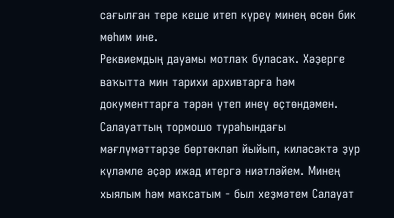сағылған тере кеше итеп күреү минең өсөн бик мөһим ине.
Реквиемдың дауамы мотлаҡ буласаҡ. Хәҙерге ваҡытта мин тарихи архивтарға һәм документтарға тәрән үтеп инеү өҫтөндәмен. Салауаттың тормошо тураһындағы мәғлүмәттәрҙе бөртөкләп йыйып, киләсәктә ҙур күләмле әҫәр ижад итергә ниәтләйем. Минең хыялым һәм маҡсатым - был хеҙмәтем Салауат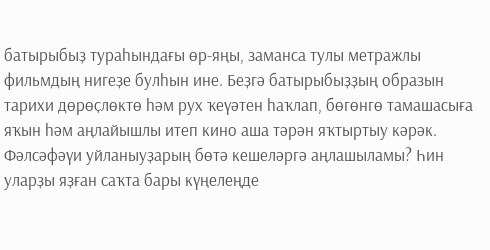батырыбыҙ тураһындағы өр-яңы, заманса тулы метражлы фильмдың нигеҙе булһын ине. Беҙгә батырыбыҙҙың образын тарихи дөрөҫлөктө һәм рух ҡеүәтен һаҡлап, бөгөнгө тамашасыға яҡын һәм аңлайышлы итеп кино аша тәрән яҡтыртыу кәрәк.
Фәлсәфәүи уйланыуҙарың бөтә кешеләргә аңлашыламы? Һин уларҙы яҙған саҡта бары күңелеңде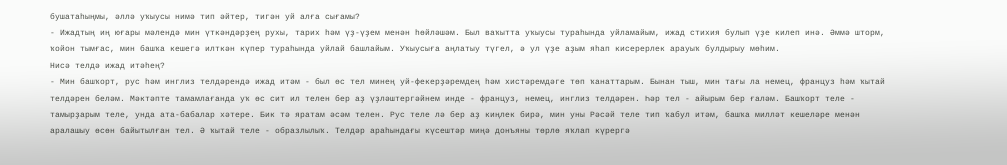бушатаһыңмы, әллә уҡыусы нимә тип әйтер, тигән уй алға сығамы?
- Ижадтың иң юғары мәлендә мин үткәндәрҙең рухы, тарих һәм үҙ-үҙем менән һөйләшәм. Был ваҡытта уҡыусы тураһында уйламайым, ижад стихия булып үҙе килеп инә. Әммә шторм, ҡойон тымғас, мин башҡа кешегә илткән күпер тураһында уйлай башлайым. Уҡыусыға аңлатыу түгел, ә ул үҙе аҙым яһап кисерерлек арауыҡ булдырыу мөһим.
Нисә телдә ижад итәһең?
- Мин башҡорт, рус һәм инглиз телдәрендә ижад итәм - был өс тел минең уй-фекерҙәремдең һәм хистәремдәге төп ҡанаттарым. Бынан тыш, мин тағы ла немец, француз һәм ҡытай телдәрен беләм. Мәктәпте тамамлағанда уҡ өс сит ил телен бер аҙ үҙләштергәйнем инде - француз, немец, инглиз телдәрен. Һәр тел - айырым бер ғаләм. Башҡорт теле - тамырҙарым теле, унда ата-бабалар хәтере. Бик тә яратам әсәм телен. Рус теле лә бер аҙ киңлек бирә, мин уны Рәсәй теле тип ҡабул итәм, башҡа милләт кешеләре менән аралашыу өсөн байытылған тел. Ә ҡытай теле - образлылыҡ. Телдәр араһындағы күсештәр миңә донъяны төрлө яҡлап күрергә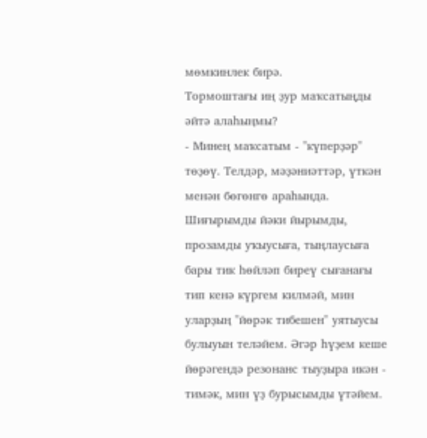мөмкинлек бирә.
Тормоштағы иң ҙур маҡсатыңды әйтә алаһыңмы?
- Минең маҡсатым - "күперҙәр" төҙөү. Телдәр, мәҙәниәттәр, үткән менән бөгөнгө араһында. Шиғырымды йәки йырымды, прозамды уҡыусыға, тыңлаусыға бары тик һөйләп биреү сығанағы тип кенә күргем килмәй, мин уларҙың "йөрәк тибешен" уятыусы булыуын теләйем. Әгәр һүҙем кеше йөрәгендә резонанс тыуҙыра икән - тимәк, мин үҙ бурысымды үтәйем.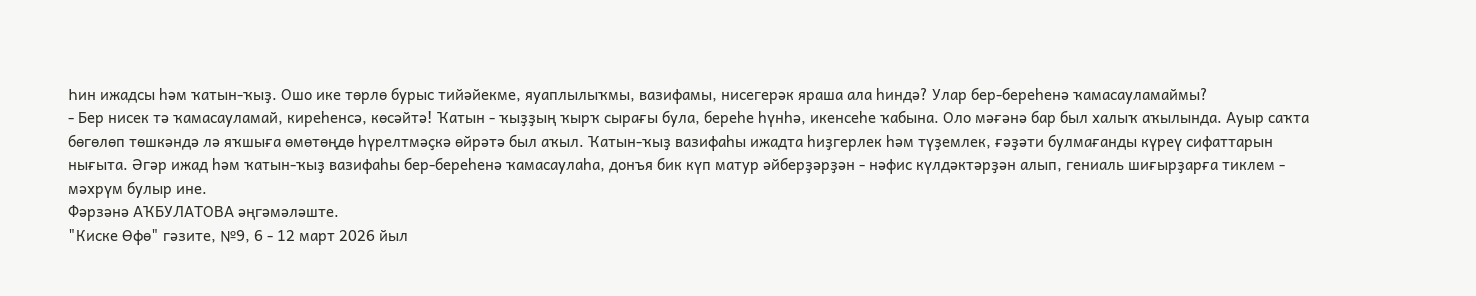Һин ижадсы һәм ҡатын-ҡыҙ. Ошо ике төрлө бурыс тийәйекме, яуаплылыҡмы, вазифамы, нисегерәк яраша ала һиндә? Улар бер-береһенә ҡамасауламаймы?
- Бер нисек тә ҡамасауламай, киреһенсә, көсәйтә! Ҡатын - ҡыҙҙың ҡырҡ сырағы була, береһе һүнһә, икенсеһе ҡабына. Оло мәғәнә бар был халыҡ аҡылында. Ауыр саҡта бөгөлөп төшкәндә лә яҡшыға өмөтөңдө һүрелтмәҫкә өйрәтә был аҡыл. Ҡатын-ҡыҙ вазифаһы ижадта һиҙгерлек һәм түҙемлек, ғәҙәти булмағанды күреү сифаттарын нығыта. Әгәр ижад һәм ҡатын-ҡыҙ вазифаһы бер-береһенә ҡамасаулаһа, донъя бик күп матур әйберҙәрҙән - нәфис күлдәктәрҙән алып, гениаль шиғырҙарға тиклем - мәхрүм булыр ине.
Фәрзәнә АҠБУЛАТОВА әңгәмәләште.
"Киске Өфө" гәзите, №9, 6 - 12 март 2026 йыл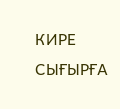КИРЕ СЫҒЫРҒА